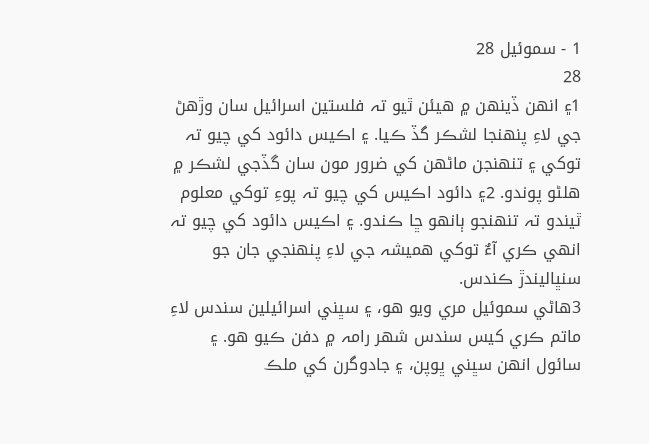1 - سموئيل 28
28
1۽ انهن ڏينهن ۾ هيئن ٿيو تہ فلستين اسرائيل سان وڙهڻ جي لاءِ پنهنجا لشڪر گڏ ڪيا. ۽ اڪيس دائود کي چيو تہ توکي ۽ تنهنجن ماڻهن کي ضرور مون سان گڏجي لشڪر ۾ هلڻو پوندو. 2۽ دائود اڪيس کي چيو تہ پوءِ توکي معلوم ٿيندو تہ تنهنجو ٻانهو ڇا ڪندو. ۽ اڪيس دائود کي چيو تہ انهي ڪري آءٌ توکي هميشہ جي لاءِ پنهنجي جان جو سنڀاليندڙ ڪندس.
3هاڻي سموئيل مري ويو هو، ۽ سڀني اسرائيلين سندس لاءِ ماتم ڪري کيس سندس شهر رامہ ۾ دفن ڪيو هو. ۽ سائول انهن سڀني ڀوپن، ۽ جادوگرن کي ملڪ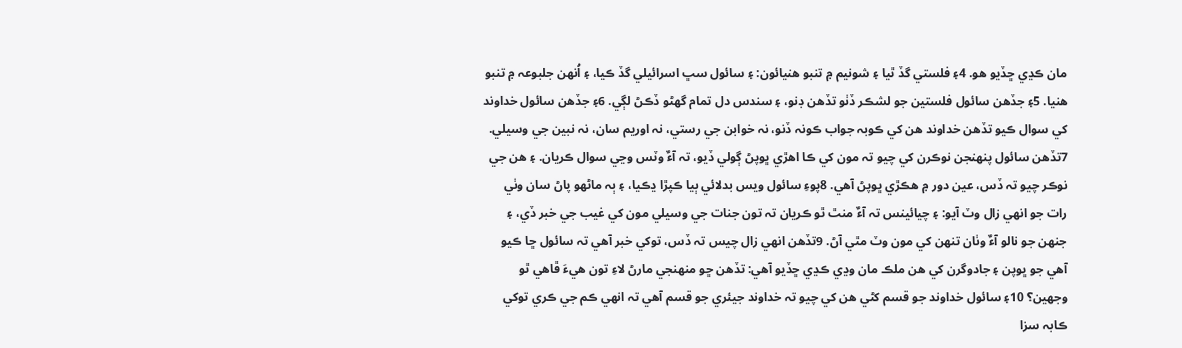مان ڪڍي ڇڏيو هو. 4۽ فلستي گڏ ٿيا ۽ شونيم ۾ تنبو هنيائون: ۽ سائول سڀ اسرائيلي گڏ ڪيا، ۽ اُنهن جلبوعہ ۾ تنبو هنيا. 5۽ جڏهن سائول فلستين جو لشڪر ڏٺو تڏهن ڊنو، ۽ سندس دل تمام گهڻو ڏڪڻ لڳي. 6۽ جڏهن سائول خداوند کي سوال ڪيو تڏهن خداوند هن کي ڪوبہ جواب ڪونہ ڏنو، نہ خوابن جي رستي، نہ اوريم سان، نہ نبين جي وسيلي. 7تڏهن سائول پنهنجن نوڪرن کي چيو تہ مون کي ڪا اهڙي ڀوپڻ ڳولي ڏيو، تہ آءٌ وٽس وڃي سوال ڪريان. ۽ هن جي نوڪر چيو تہ ڏس، عين دور ۾ هڪڙي ڀوپڻ آهي. 8پوءِ سائول ويس بدلائي ٻيا ڪپڙا ڍڪيا، ۽ ٻہ ماڻهو پاڻ سان وٺي رات جو انهي زال وٽ آيو: ۽ چيائينس تہ آءٌ منٿ ٿو ڪريان تہ تون جنات جي وسيلي مون کي غيب جي خبر ڏي، ۽ جنهن جو نالو آءٌ وٺان تنهن کي مون وٽ مٿي آڻ. 9تڏهن انهي زال چيس تہ ڏس، توکي خبر آهي تہ سائول ڇا ڪيو آهي جو ڀوپن ۽ جادوگرن کي هن ملڪ مان وڍي ڪڍي ڇڏيو آهي: تڏهن ڇو منهنجي مارڻ لاءِ تون هيءَ ڦاهي ٿو وجهين؟ 10۽ سائول خداوند جو قسم کڻي هن کي چيو تہ خداوند جيئري جو قسم آهي تہ انهي ڪم جي ڪري توکي ڪابہ سزا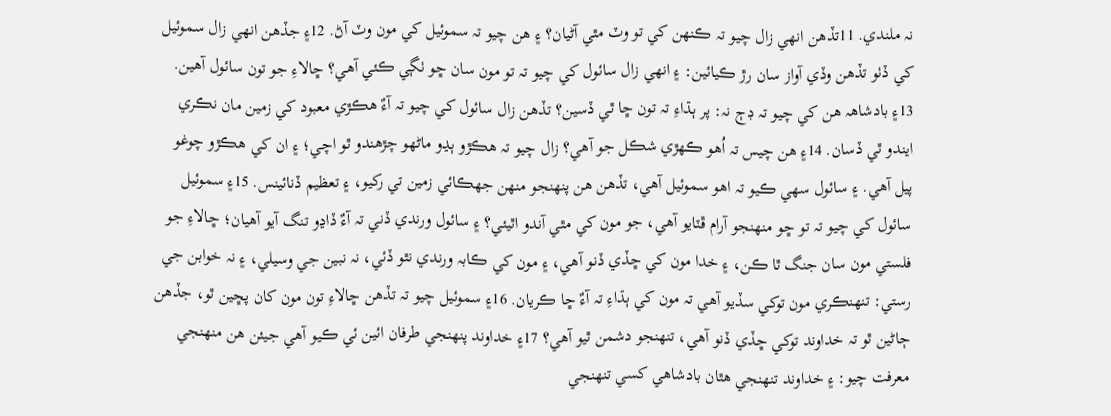نہ ملندي. 11تڏهن انهي زال چيو تہ ڪنهن کي تو وٽ مٿي آڻيان؟ ۽ هن چيو تہ سموئيل کي مون وٽ آڻ. 12۽ جڏهن انهي زال سموئيل کي ڏٺو تڏهن وڏي آواز سان رڙ ڪيائين: ۽ انهي زال سائول کي چيو تہ تو مون سان ڇو ٺڳي ڪئي آهي؟ ڇالاءِ جو تون سائول آهين. 13۽ بادشاهہ هن کي چيو تہ ڊڄ نہ: پر ٻڌاءِ تہ تون ڇا ٿي ڏسين؟ تڏهن زال سائول کي چيو تہ آءٌ هڪڙي معبود کي زمين مان نڪري ايندو ٿي ڏسان. 14۽ هن چيس تہ اُهو ڪهڙي شڪل جو آهي؟ زال چيو تہ هڪڙو ٻڍو ماڻهو چڙهندو ٿو اچي؛ ۽ ان کي هڪڙو چوغو پيل آهي. ۽ سائول سهي ڪيو تہ اهو سموئيل آهي، تڏهن هن پنهنجو منهن جهڪائي زمين تي رکيو، ۽ تعظيم ڏنائينس. 15۽ سموئيل سائول کي چيو تہ تو ڇو منهنجو آرام ڦٽايو آهي، جو مون کي مٿي آندو اٿيئي؟ ۽ سائول ورندي ڏني تہ آءٌ ڏاڍو تنگ آيو آهيان؛ ڇالاءِ جو فلستي مون سان جنگ ٿا ڪن، ۽ خدا مون کي ڇڏي ڏنو آهي، ۽ مون کي ڪابہ ورندي نٿو ڏئي، نہ نبين جي وسيلي، ۽ نہ خوابن جي رستي: تنهنڪري مون توکي سڏيو آهي تہ مون کي ٻڌاءِ تہ آءٌ ڇا ڪريان. 16۽ سموئيل چيو تہ تڏهن ڇالاءِ تون مون کان پڇين ٿو، جڏهن ڄاڻين ٿو تہ خداوند توکي ڇڏي ڏنو آهي، تنهنجو دشمن ٿيو آهي؟ 17۽ خداوند پنهنجي طرفان ائين ئي ڪيو آهي جيئن هن منهنجي معرفت چيو: ۽ خداوند تنهنجي هٿان بادشاهي کسي تنهنجي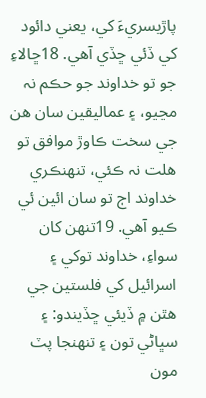پاڙيسريءَ کي، يعني دائود کي ڏئي ڇڏي آهي. 18ڇالاءِ جو تو خداوند جو حڪم نہ مڃيو، ۽ عماليقين سان هن جي سخت ڪاوڙ موافق تو هلت نہ ڪئي، تنهنڪري خداوند اڄ تو سان ائين ئي ڪيو آهي. 19تنهن کان سواءِ، خداوند توکي ۽ اسرائيل کي فلستين جي هٿن ۾ ڏيئي ڇڏيندو: ۽ سڀاڻي تون ۽ تنهنجا پٽ مون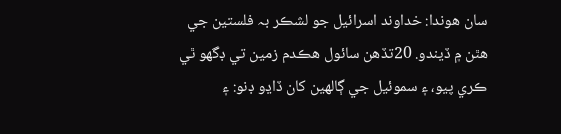سان هوندا: خداوند اسرائيل جو لشڪر بہ فلستين جي هٿن ۾ ڏيندو. 20تڏهن سائول هڪدم زمين تي ڊگهو ٿي ڪري پيو، ۽ سموئيل جي ڳالهين کان ڏاڍو ڊنو: ۽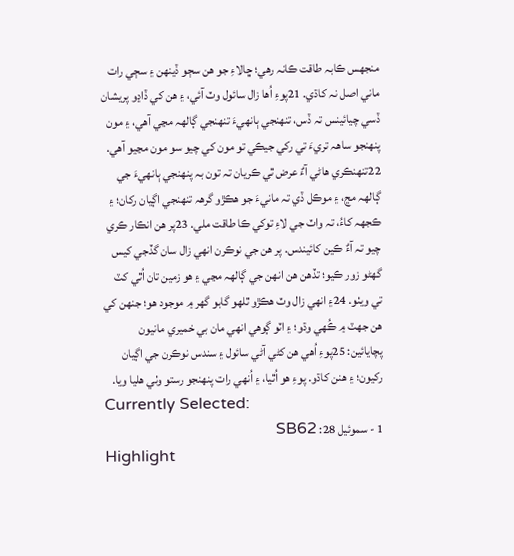منجهس ڪابہ طاقت ڪانہ رهي؛ ڇالاءِ جو هن سڄو ڏينهن ۽ سڄي رات ماني اصل نہ کاڌي. 21پوءِ اُها زال سائول وٽ آئي، ۽ هن کي ڏاڍو پريشان ڏسي چيائينس تہ ڏس، تنهنجي ٻانهيءَ تنهنجي ڳالهہ مڃي آهي، ۽ مون پنهنجو ساهہ تريءَ تي رکي جيڪي تو مون کي چيو سو مون مڃيو آهي. 22تنهنڪري هاڻي آءٌ عرض ٿي ڪريان تہ تون بہ پنهنجي ٻانهيءَ جي ڳالهہ مڃ، ۽ موڪل ڏي تہ مانيءَ جو هڪڙو گرهہ تنهنجي اڳيان رکان؛ ۽ ڪجهہ کاءُ، تہ واٽ جي لاءِ توکي ڪا طاقت ملي. 23پر هن انڪار ڪري چيو تہ آءٌ ڪين کائيندس. پر هن جي نوڪرن انهي زال سان گڏجي کيس گهڻو زور ڪيو؛ تڏهن هن انهن جي ڳالهہ مڃي ۽ هو زمين تان اُٿي کٽ تي ويٺو. 24۽ انهي زال وٽ هڪڙو ٿلهو گابو گهر ۾ موجود هو؛ جنهن کي هن جهٽ ۾ ڪُهي وڌو؛ ۽ اٽو ڳوهي انهي مان بي خميري مانيون پچايائين: 25پوءِ اُهي هن کڻي آڻي سائول ۽ سندس نوڪرن جي اڳيان رکيون؛ ۽ هنن کاڌو. پوءِ هو اُٿيا، ۽ اُنهي رات پنهنجو رستو وٺي هليا ويا.
Currently Selected:
1 - سموئيل 28: SB62
Highlight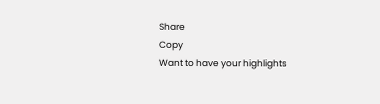Share
Copy
Want to have your highlights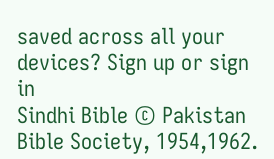saved across all your devices? Sign up or sign in
Sindhi Bible © Pakistan Bible Society, 1954,1962.